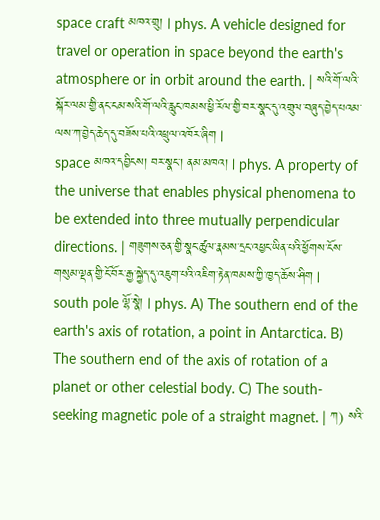space craft མཁའ་གྲུ། | phys. A vehicle designed for travel or operation in space beyond the earth's atmosphere or in orbit around the earth. | སའི་གོ་ལའི་སྐོར་ལམ་གྱི་ནང་ངམ་སའི་གོ་ལའི་རླུང་ཁམས་ཕྱི་རོལ་གྱི་བར་སྣང་དུ་འགྲུལ་བཞུད་བྱེད་པའམ་ལས་ཀ་བྱེད་ཆེད་དུ་བཟོས་པའི་འཕྲུལ་འཁོར་ཞིག |
space མཁའ་དབྱིངས། བར་སྣང་། ནམ་མཁའ། | phys. A property of the universe that enables physical phenomena to be extended into three mutually perpendicular directions. | གཟུགས་ཅན་གྱི་སྣང་ཚུལ་རྣམས་དྲང་འཕྱང་ཡིན་པའི་ཕྱོགས་ངོས་གསུམ་ལྡན་གྱི་ངོ་བོར་རྒྱ་སྐྱེད་དུ་འཇུག་པའི་འཇིག་རྟེན་ཁམས་ཀྱི་ཁྱད་ཆོས་ཤིག |
south pole ལྷོ་སྣེ། | phys. A) The southern end of the earth's axis of rotation, a point in Antarctica. B) The southern end of the axis of rotation of a planet or other celestial body. C) The south-seeking magnetic pole of a straight magnet. | ཀ) སའི་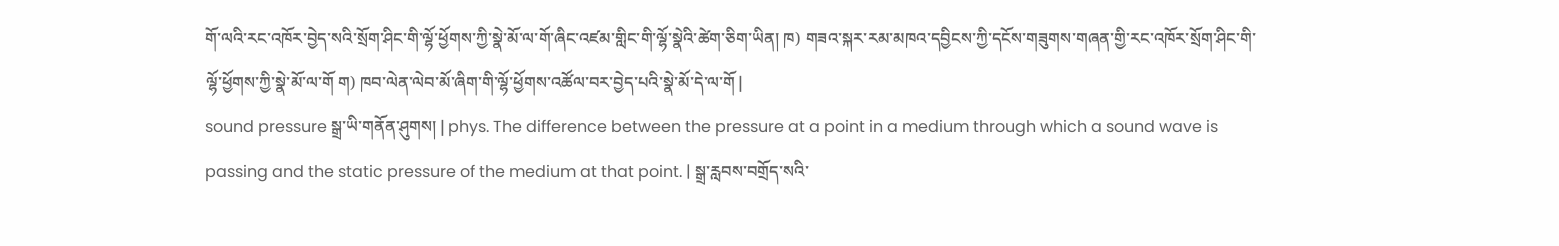གོ་ལའི་རང་འཁོར་བྱེད་སའི་སྲོག་ཤིང་གི་ལྷོ་ཕྱོགས་ཀྱི་སྣེ་མོ་ལ་གོ་ཞིང་འཛམ་གླིང་གི་ལྷོ་སྣེའི་ཚེག་ཅིག་ཡིན། ཁ) གཟའ་སྐར་རམ་མཁའ་དབྱིངས་ཀྱི་དངོས་གཟུགས་གཞན་གྱི་རང་འཁོར་སྲོག་ཤིང་གི་ལྷོ་ཕྱོགས་ཀྱི་སྣེ་མོ་ལ་གོ ག) ཁབ་ལེན་ལེབ་མོ་ཞིག་གི་ལྷོ་ཕྱོགས་འཚོལ་བར་བྱེད་པའི་སྣེ་མོ་དེ་ལ་གོ |
sound pressure སྒྲ་ཡི་གནོན་ཤུགས། | phys. The difference between the pressure at a point in a medium through which a sound wave is passing and the static pressure of the medium at that point. | སྒྲ་རླབས་བགྲོད་སའི་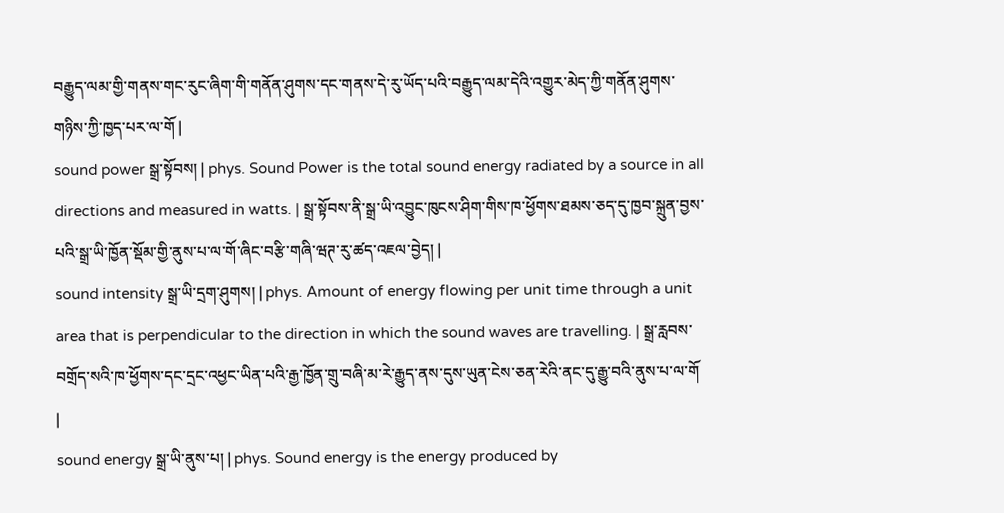བརྒྱུད་ལམ་གྱི་གནས་གང་རུང་ཞིག་གི་གནོན་ཤུགས་དང་གནས་དེ་རུ་ཡོད་པའི་བརྒྱུད་ལམ་དེའི་འགྱུར་མེད་ཀྱི་གནོན་ཤུགས་གཉིས་ཀྱི་ཁྱད་པར་ལ་གོ |
sound power སྒྲ་སྟོབས། | phys. Sound Power is the total sound energy radiated by a source in all directions and measured in watts. | སྒྲ་སྟོབས་ནི་སྒྲ་ཡི་འབྱུང་ཁུངས་ཤིག་གིས་ཁ་ཕྱོགས་ཐམས་ཅད་དུ་ཁྱབ་སྐྲུན་བྱས་པའི་སྒྲ་ཡི་ཁྱོན་སྡོམ་གྱི་ནུས་པ་ལ་གོ་ཞིང་བརྩི་གཞི་ཝཊ་རུ་ཚད་འཇལ་བྱེད། |
sound intensity སྒྲ་ཡི་དྲག་ཤུགས། | phys. Amount of energy flowing per unit time through a unit area that is perpendicular to the direction in which the sound waves are travelling. | སྒྲ་རླབས་བགྲོད་སའི་ཁ་ཕྱོགས་དང་དྲང་འཕྱང་ཡིན་པའི་རྒྱ་ཁྱོན་གྲུ་བཞི་མ་རེ་རྒྱུད་ནས་དུས་ཡུན་ངེས་ཅན་རེའི་ནང་དུ་རྒྱུ་བའི་ནུས་པ་ལ་གོ |
sound energy སྒྲ་ཡི་ནུས་པ། | phys. Sound energy is the energy produced by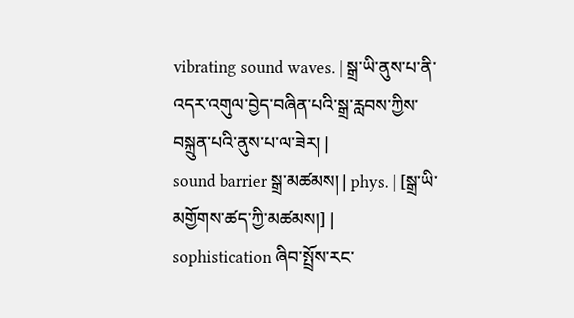vibrating sound waves. | སྒྲ་ཡི་ནུས་པ་ནི་འདར་འགུལ་བྱེད་བཞིན་པའི་སྒྲ་རླབས་ཀྱིས་བསྐྲུན་པའི་ནུས་པ་ལ་ཟེར། |
sound barrier སྒྲ་མཚམས། | phys. | [སྒྲ་ཡི་མགྱོགས་ཚད་ཀྱི་མཚམས།] |
sophistication ཞིབ་སྤྲོས་རང་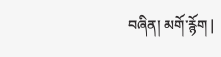བཞིན། མགོ་རྙོག |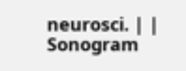neurosci. | |
Sonogram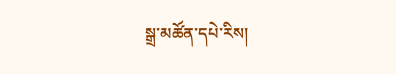སྒྲ་མཚོན་དཔེ་རིས།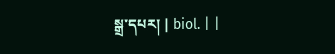སྒྲ་དཔར། | biol. | |